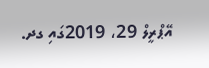އޭޕްރީލް 29، 2019ގައި ގދ.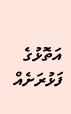އަތޮޅުގެ ފަޅުރަށެއް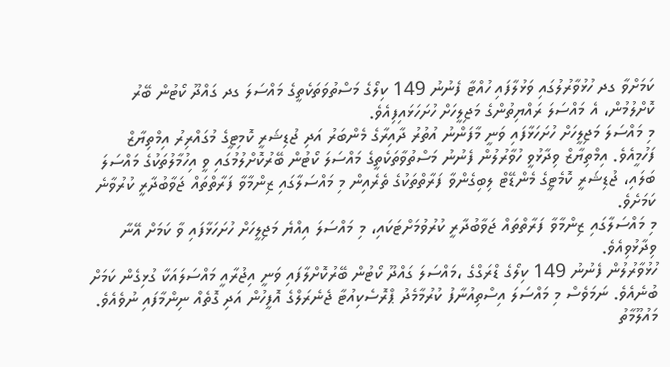ކަމަށްވާ ގދ ހުޅުވާރުލުގައި ވަޅުލާފައި ހުއްޓާ ފެނުނު 149 ކިލޯގެ މަސްތުވަތަކެތީގެ މައްސަލަ ގދ ގައްދޫ ކޯޓުން ބޭރު ކޮށްލުމުން، އެ މައްސަލަ ރައްޔިތުންގެ މަޖިލީހަށް ހުށަހަޅައިފިއެވެ.
މި މައްސަލަ މަޖިލީހަށް ހުށަހަޅާފައި ވަނީ މާފަންނު އުތުރު ދާއިރާގެ މެންބަރު އަދި ޖުޑިޝަރީ ކޮމިޓީގެ މުގައްރިރު އިމްތިޔާޒް ފަހުމީއެވެ. އިމްތިޔާޒް ވިދާޅުވީ ހުވާރުލުން ފެނުނު މަސްތުވާތަކެތީގެ މައްސަލަ ކޯޓުން ބޭރުކޮށްލުމުގައި ވީ އިހުމާލުތަކުގެ މައްސަލަ ބަލައި، ޖުޑިޝަރީ ކޮމެޓީގެ މެންޑޭޓް ލިބިގެންވާ ފަރާތްތަކުގެ ތެރެއިން މި މައްސަލާގައި ޒިންމާވާ ފަރާތްތައް ޖަވާބުދާރީ ކުރުވާނެ ކަމަށެވެ.
މި މައްސަލާގައި ޒިންމާވާ ފަރާތްތައް ޖަވާބުދާރީ ކުރުވުމަށްޓަކައި، މި މައްސަލަ އިއްޔެ މަޖިލީހަށް ހުށަހަޅާފައި ވާ ކަމަށް އޭނާ ވިދާޅުވިއެވެ.
ހުޅުވާރުލުން ފެނުނު 149 ކިލޯގެ ޑްރަގްގެ ،މައްސަލަ ގައްދޫ ކޯޓުން ބޭރުކޮށްލާފައި ވަނީ އިޖުރާއީ މައްސަލައަކާ ގުޅިގެން ކަމަށް ބުނެއެވެ. ނަމަވެސް މި މައްސަލަ އިސްތިއުނާފު ކުރުމާމެދު ޕްރޮސެކިއުޓާ ޖެނެރަލްގެ އޮފީހުން އަދި ގޮތެއް ނިންމާފައި ނުވެއެވެ.
މައުލޫމާތު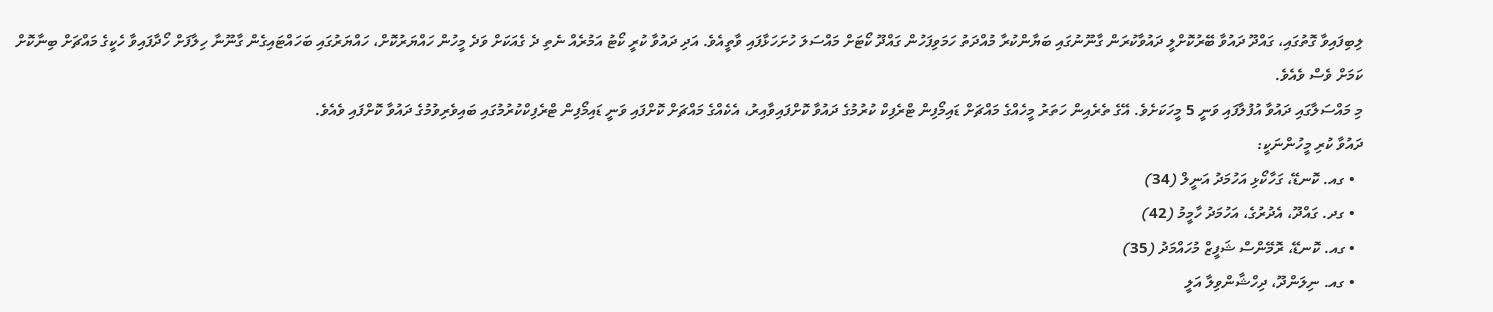ލިބިފައިވާ ގޮތުގައި، ގައްދޫ ދައުވާ ބޭރުކޮށްލީ ދައުވާކުރަން ގާނޫނުގައި ބަޔާންކުރާ މުއްދަތު ހަމަވިފަހުން ގައްދޫ ކޯޓަށް މައްސަލަ ހުށަހަޅާފައި ވާތީއެވެ. އަދި ދައުވާ ކުރީ ކޯޓު އަމުރެއް ނެތި ދެ ގެއަކަށް ވަދެ މީހުން ހައްޔަރުކޮށް، ހައްޔަރުގައި ބަހައްޓައިގެން ގާނޫނާ ހިލާފަށް ހޯދާފައިވާ ހެކީގެ މައްޗަށް ބިނާކޮށް ކަމަށް ވެސް ވެއެވެ.
މި މައްސަލާގައި ދައުވާ އުފުލާފައި ވަނީ 5 މީހަކަށެވެ. އޭގެ ތެރެއިން ހަތަރު މީހެއްގެ މައްޗަށް ޑައިމޯފިން ޓްރެފިކް ކުރުމުގެ ދައުވާ ކޮށްފައިވާއިރު، އެކެއްގެ މައްޗަށް ކޮށްފައި ވަނީ ޑައިމޯފިން ޓްރެފިކްކުރުމުގައި ބައިވެރިވުމުގެ ދައުވާ ކޮށްފައި ވެއެވެ.
ދައުވާ ކުރި މީހުންނަކީ:
  • ގއ. ކޮނޑޭ، ގަހާކޯޅި އަހުމަދު އަނީލް (34)
  • ގދ. ގައްދޫ، އެދުރުގެ، އަހުމަދު ހާމީމު (42)
  • ގއ. ކޮނޑޭ، ރޮމޭންސް ޝަފީޒް މުހައްމަދު (35)
  • ގއ. ނިލަންދޫ، ދިހްޝާންވިލާ އަލީ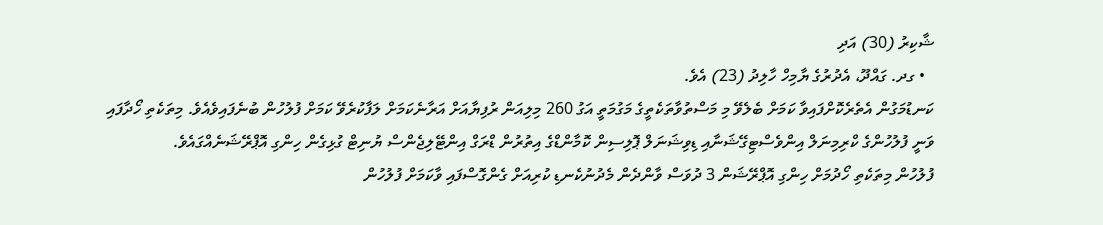ޝާކިރު (30) އަދި
  • ގދ. ގައްދޫ، އެދުރުގެ ޔާމިހް ހާލިދު (23) އެވެ.
ކަނޑުމަގުން އެތެރެކޮށްފައިވާ ކަމަށް ބެލެވޭ މި މަސްތުވާތަކެތީގެ މަގުމަތީ އަގު 260 މިލިއަން ރުފިޔާއަށް އަރާނެކަމަށް ލަފާކުރެވޭ ކަމަށް ފުލުހުން ބުނެފައިވެއެވެ. މިތަކެތި ހޯދާފައި ވަނީ ފުލުހުންގެ ކްރިމިނަލް އިންވެސްޓިގޭޝަނާއި ޑިވިޝަނަލް ޕޮލިސިން ކޮމާންޑްގެ އިތުރުން ޑްރަގް އިންޓޭލިޖެންސް ޔުނިޓް ގުޅިގެން ހިންގި އޮޕްރޭޝަނެއްގައެވެ.
ފުލުހުން މިތަކެތި ހޯދުމަށް ހިންގި އޮޕްރޭޝަން 3 ދުވަސް ވާންދެން މެދުނުކެނޑި ކުރިއަށް ގެންގޮސްފައި ވާކަމަށް ފުލުހުން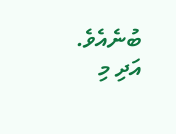ބުނެއެވެ. އަދި މި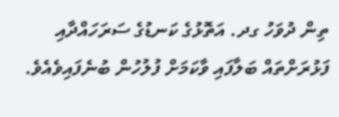ތިން ދުވަހު ގދ. އަތޮޅުގެ ކަނޑުގެ ސަރަހައްދާއި ފަޅުރަށްތައް ބަލާފައި ވާކަމަށް ފުލުހުން ބުނެފައިވެއެވެ.